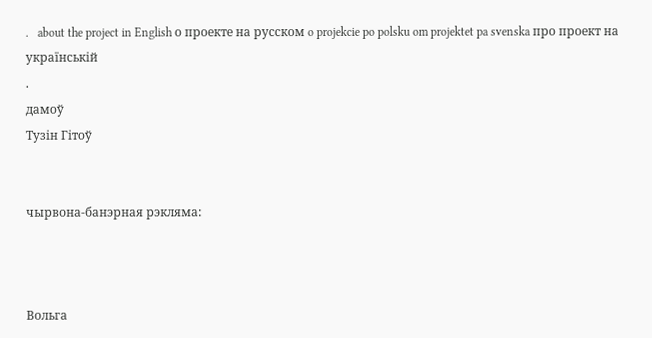.   about the project in English о проекте на русском o projekcie po polsku om projektet pa svenska про проект на українській
.
дамоў
Тузін Гітоў


чырвона-банэрная рэкляма:



Вольга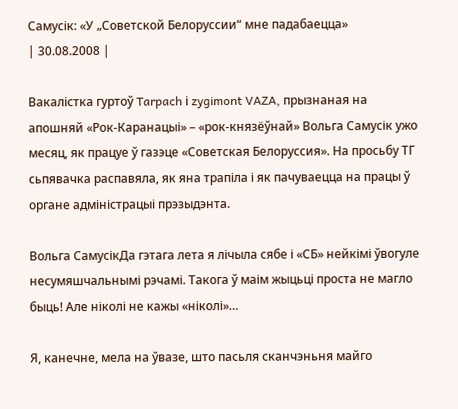Самусік: «У „Советской Белоруссии“ мне падабаецца»
| 30.08.2008 |

Вакалістка гуртоў Tarpach і zygimont VAZA, прызнаная на апошняй «Рок-Каранацыі» – «рок-князёўнай» Вольга Самусік ужо месяц, як працуе ў газэце «Советская Белоруссия». На просьбу ТГ сьпявачка распавяла, як яна трапіла і як пачуваецца на працы ў органе адміністрацыі прэзыдэнта.

Вольга СамусікДа гэтага лета я лічыла сябе і «СБ» нейкімі ўвогуле несумяшчальнымі рэчамі. Такога ў маім жыцьці проста не магло быць! Але ніколі не кажы «ніколі»…

Я, канечне, мела на ўвазе, што пасьля сканчэньня майго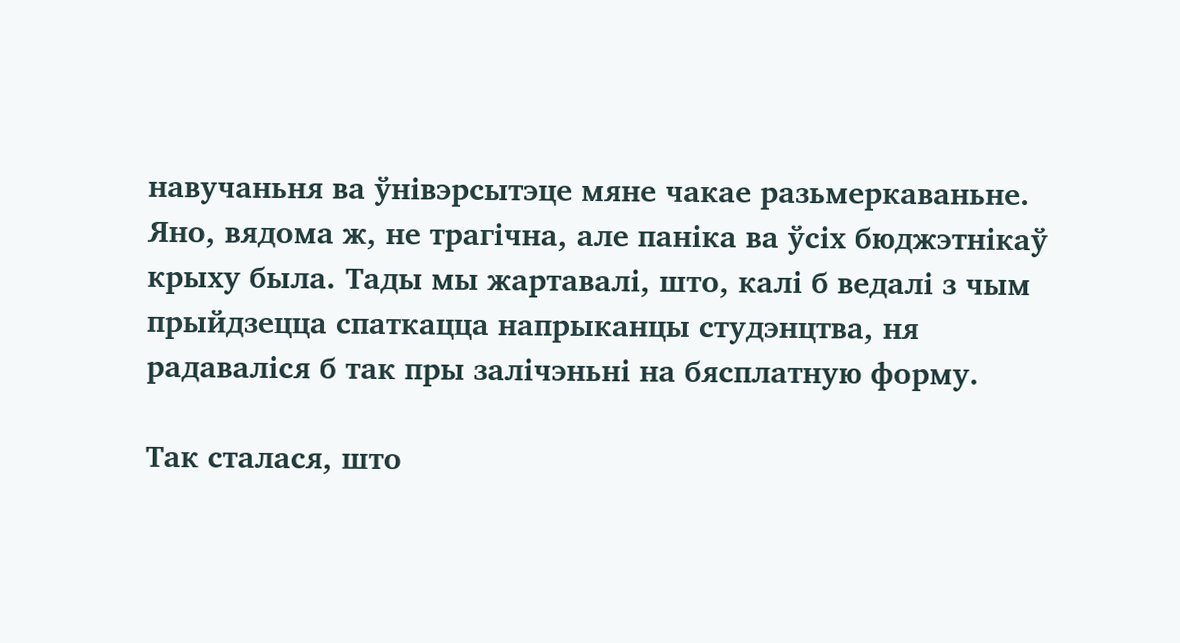навучаньня ва ўнівэрсытэце мяне чакае разьмеркаваньне. Яно, вядома ж, не трагічна, але паніка ва ўсіх бюджэтнікаў крыху была. Тады мы жартавалі, што, калі б ведалі з чым прыйдзецца спаткацца напрыканцы студэнцтва, ня радаваліся б так пры залічэньні на бясплатную форму.

Так сталася, што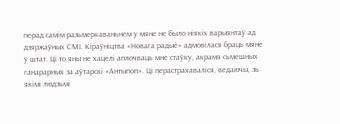перад самім разьмеркаваньнем у мяне не было ніякіх варыянтаў ад дзяржаўных СМІ. Кіраўніцтва «Новага радыё» адмовілася браць мяне ў штат. Ці то яны не хацелі аплочваць мне стаўку, акрамя сьмешных ганарарных за аўтарскі «Антыпоп». Ці перастрахаваліся, ведаючы, зь якімі людзьмі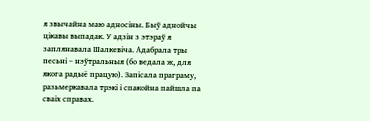я звычайна маю адносіны. Быў аднойчы цікавы выпадак. У адзін з этэраў я заплянавала Шалкевіча. Адабрала тры песьні – нэўтральныя (бо ведала ж, для якога радыё працую). Запісала праграму, разьмеркавала трэкі і спакойна пайшла па сваіх справах.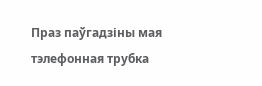Праз паўгадзіны мая тэлефонная трубка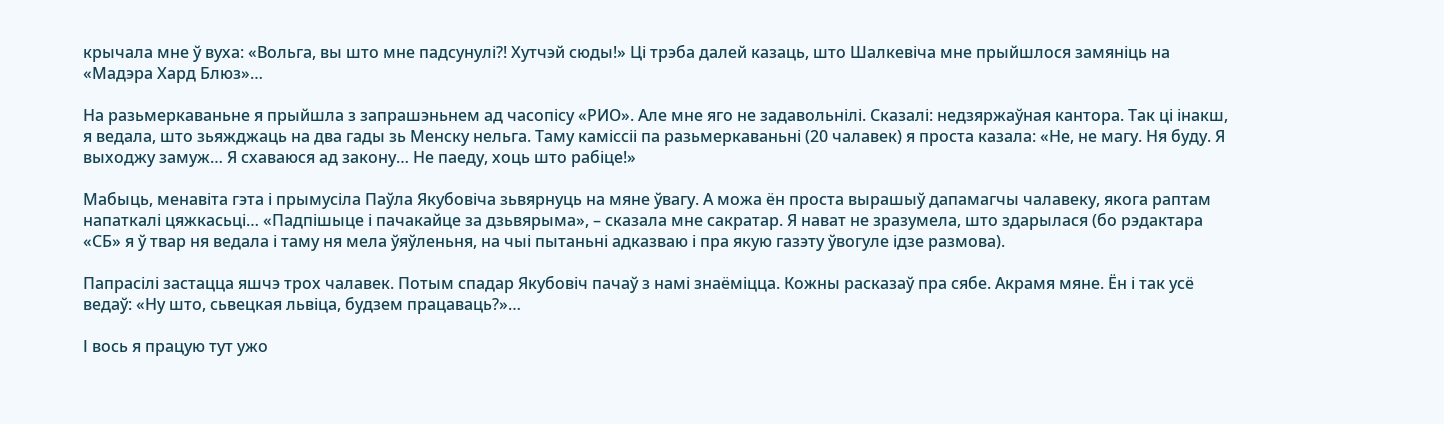крычала мне ў вуха: «Вольга, вы што мне падсунулі?! Хутчэй сюды!» Ці трэба далей казаць, што Шалкевіча мне прыйшлося замяніць на «Мадэра Хард Блюз»…

На разьмеркаваньне я прыйшла з запрашэньнем ад часопісу «РИО». Але мне яго не задавольнілі. Сказалі: недзяржаўная кантора. Так ці інакш, я ведала, што зьяжджаць на два гады зь Менску нельга. Таму каміссіі па разьмеркаваньні (20 чалавек) я проста казала: «Не, не магу. Ня буду. Я выходжу замуж… Я схаваюся ад закону… Не паеду, хоць што рабіце!»

Мабыць, менавіта гэта і прымусіла Паўла Якубовіча зьвярнуць на мяне ўвагу. А можа ён проста вырашыў дапамагчы чалавеку, якога раптам напаткалі цяжкасьці… «Падпішыце і пачакайце за дзьвярыма», – сказала мне сакратар. Я нават не зразумела, што здарылася (бо рэдактара «СБ» я ў твар ня ведала і таму ня мела ўяўленьня, на чыі пытаньні адказваю і пра якую газэту ўвогуле ідзе размова).

Папрасілі застацца яшчэ трох чалавек. Потым спадар Якубовіч пачаў з намі знаёміцца. Кожны расказаў пра сябе. Акрамя мяне. Ён і так усё ведаў: «Ну што, сьвецкая львіца, будзем працаваць?»…

І вось я працую тут ужо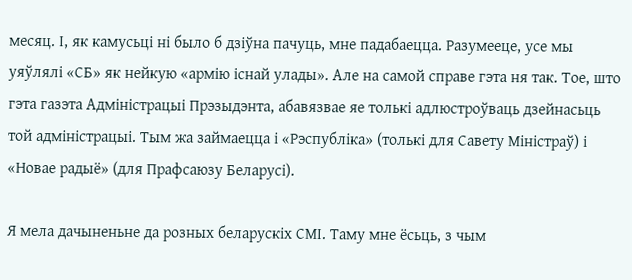месяц. І, як камусьці ні было б дзіўна пачуць, мне падабаецца. Разумееце, усе мы уяўлялі «СБ» як нейкую «армію існай улады». Але на самой справе гэта ня так. Тое, што гэта газэта Адміністрацыі Прэзыдэнта, абавязвае яе толькі адлюстроўваць дзейнасьць той адміністрацыі. Тым жа займаецца і «Рэспубліка» (толькі для Савету Міністраў) і «Новае радыё» (для Прафсаюзу Беларусі).

Я мела дачыненьне да розных беларускіх СМІ. Таму мне ёсьць, з чым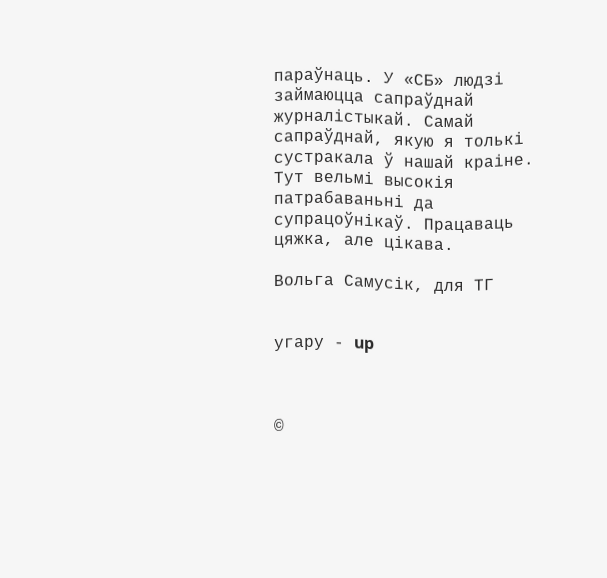параўнаць. У «СБ» людзі займаюцца сапраўднай журналістыкай. Самай сапраўднай, якую я толькі сустракала ў нашай краіне. Тут вельмі высокія патрабаваньні да супрацоўнікаў. Працаваць цяжка, але цікава.

Вольга Самусік, для ТГ


угару - up



©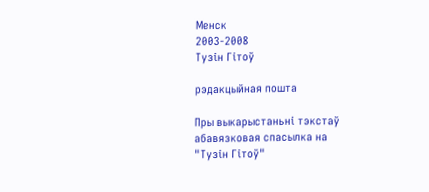Менск
2003-2008
Тузін Гітоў

рэдакцыйная пошта

Пры выкарыстаньні тэкстаў абавязковая спасылка на
"Тузін Гітоў"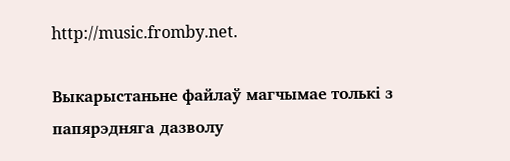http://music.fromby.net.

Выкарыстаньне файлаў магчымае толькі з папярэдняга дазволу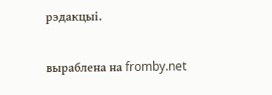рэдакцыі.

выраблена на fromby.net